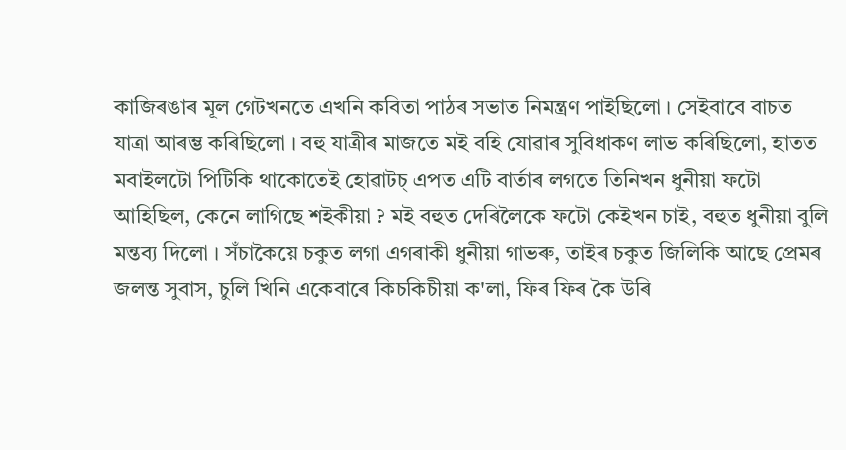কাজিৰঙাৰ মূল গেটখনতে এখনি কবিতা পাঠৰ সভাত নিমন্ত্ৰণ পাইছিলো । সেইবাবে বাচত যাত্ৰা আৰম্ভ কৰিছিলো । বহু যাত্ৰীৰ মাজতে মই বহি যোৱাৰ সুবিধাকণ লাভ কৰিছিলো, হাতত মবাইলটো পিটিকি থাকোতেই হোৱাটচ্ এপত এটি বাৰ্তাৰ লগতে তিনিখন ধুনীয়া ফটো আহিছিল, কেনে লাগিছে শইকীয়া ? মই বহুত দেৰিলৈকে ফটো কেইখন চাই, বহুত ধুনীয়া বুলি মন্তব্য দিলো । সঁচাকৈয়ে চকুত লগা এগৰাকী ধুনীয়া গাভৰু, তাইৰ চকুত জিলিকি আছে প্ৰেমৰ জলন্ত সুবাস, চুলি খিনি একেবাৰে কিচকিচীয়া ক'লা, ফিৰ ফিৰ কৈ উৰি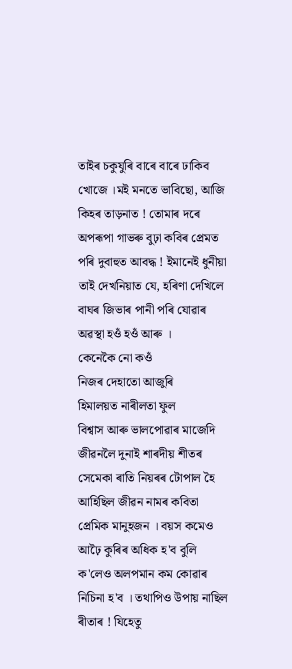তাইৰ চকুযুৰি বাৰে বাৰে ঢাকিব খোজে ।মই মনতে ভাবিছো, আজি কিহৰ তাড়নাত ! তোমাৰ দৰে অপৰূপা গাভৰু বুঢ়া কবিৰ প্ৰেমত পৰি দুবাহুত আবদ্ধ ! ইমানেই ধুনীয়া তাই দেখনিয়াত যে, হৰিণা দেখিলে বাঘৰ জিভাৰ পানী পৰি যোৱাৰ অৱস্থা হওঁ হওঁ আৰু ।
কেনেকৈ নো কওঁ
নিজৰ দেহাতো আজুৰি
হিমালয়ত নাৰীলতা ফুল
বিশ্বাস আৰু ভালপোৱাৰ মাজেদি জীৱনলৈ দুনাই শাৰদীয় শীতৰ সেমেকা ৰাতি নিয়ৰৰ টোপাল হৈ আহিছিল জীৱন নামৰ কবিতা প্ৰেমিক মানুহজন । বয়স কমেও আঢ়ৈ কুৰিৰ অধিক হ'ব বুলি ক'লেও অলপমান কম কোৱাৰ নিচিনা হ'ব । তথাপিও উপায় নাছিল ৰীতাৰ ! যিহেতু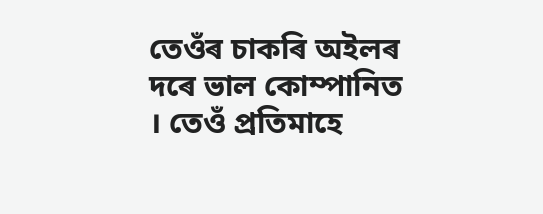তেওঁৰ চাকৰি অইলৰ দৰে ভাল কোম্পানিত । তেওঁ প্ৰতিমাহে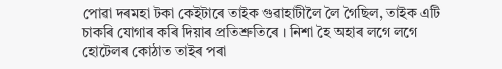পোৱা দৰমহা টকা কেইটাৰে তাইক গুৱাহাটীলৈ লৈ গৈছিল, তাইক এটি চাকৰি যোগাৰ কৰি দিয়াৰ প্ৰতিশ্ৰুতিৰে । নিশা হৈ অহাৰ লগে লগে হোটেলৰ কোঠাত তাইৰ পৰা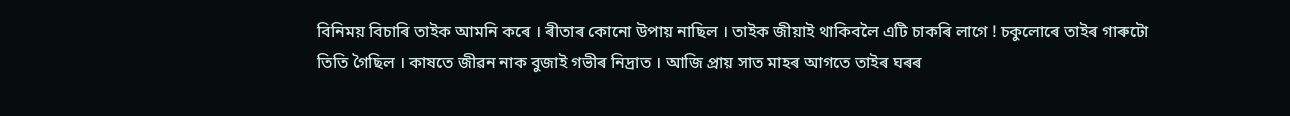বিনিময় বিচাৰি তাইক আমনি কৰে । ৰীতাৰ কোনো উপায় নাছিল । তাইক জীয়াই থাকিবলৈ এটি চাকৰি লাগে ! চকুলোৰে তাইৰ গাৰুটো তিতি গৈছিল । কাষতে জীৱন নাক বুজাই গভীৰ নিদ্ৰাত । আজি প্ৰায় সাত মাহৰ আগতে তাইৰ ঘৰৰ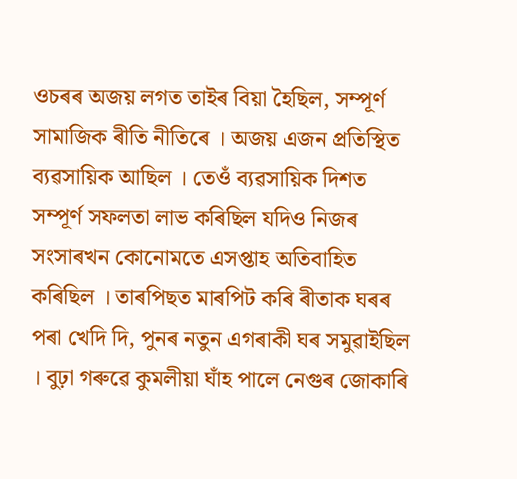ওচৰৰ অজয় লগত তাইৰ বিয়া হৈছিল, সম্পূৰ্ণ সামাজিক ৰীতি নীতিৰে । অজয় এজন প্ৰতিস্থিত ব্যৱসায়িক আছিল । তেওঁ ব্যৱসায়িক দিশত সম্পূৰ্ণ সফলতা লাভ কৰিছিল যদিও নিজৰ সংসাৰখন কোনোমতে এসপ্তাহ অতিবাহিত কৰিছিল । তাৰপিছত মাৰপিট কৰি ৰীতাক ঘৰৰ পৰা খেদি দি, পুনৰ নতুন এগৰাকী ঘৰ সমুৱাইছিল । বুঢ়া গৰুৱে কুমলীয়া ঘাঁহ পালে নেগুৰ জোকাৰি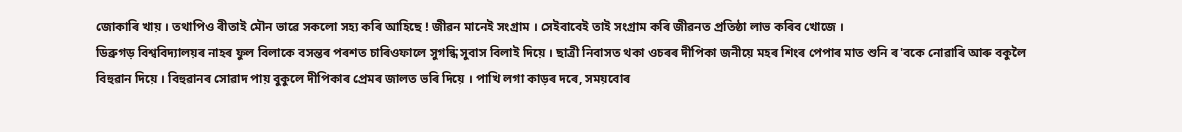জোকাৰি খায় । তথাপিও ৰীতাই মৌন ভাৱে সকলো সহ্য কৰি আহিছে ! জীৱন মানেই সংগ্ৰাম । সেইবাবেই তাই সংগ্ৰাম কৰি জীৱনত প্ৰতিষ্ঠা লাভ কৰিব খোজে ।
ডিব্ৰুগড় বিশ্ববিদ্যালয়ৰ নাহৰ ফুল বিলাকে বসন্তৰ পৰশত চাৰিওফালে সুগন্ধি সুবাস বিলাই দিয়ে । ছাত্ৰী নিবাসত থকা ওচৰৰ দীপিকা জনীয়ে মহৰ শিংৰ পেপাৰ মাত শুনি ৰ'বকে নোৱাৰি আৰু বকুলৈ বিহুৱান দিয়ে । বিহুৱানৰ সোৱাদ পায় বুকুলে দীপিকাৰ প্ৰেমৰ জালত ভৰি দিয়ে । পাখি লগা কাড়ৰ দৰে, সময়বোৰ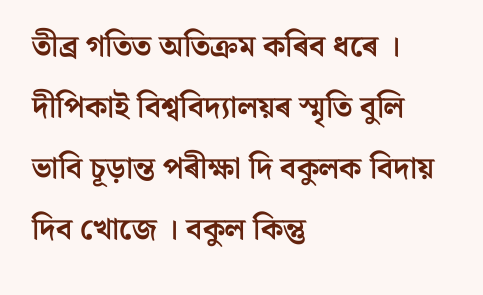তীব্ৰ গতিত অতিক্ৰম কৰিব ধৰে । দীপিকাই বিশ্ববিদ্যালয়ৰ স্মৃতি বুলি ভাবি চূড়ান্ত পৰীক্ষা দি বকুলক বিদায় দিব খোজে । বকুল কিন্তু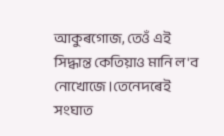আকুৰগোজ, তেওঁ এই সিদ্ধান্ত কেতিয়াও মানি ল'ব নোখোজে ।তেনেদৰেই সংঘাত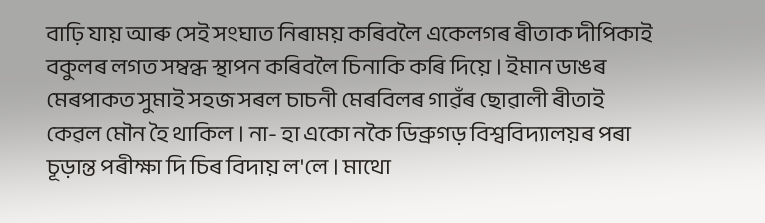বাঢ়ি যায় আৰু সেই সংঘাত নিৰাময় কৰিবলৈ একেলগৰ ৰীতাক দীপিকাই বকুলৰ লগত সম্বন্ধ স্থাপন কৰিবলৈ চিনাকি কৰি দিয়ে । ইমান ডাঙৰ মেৰপাকত সুমাই সহজ সৰল চাচনী মেৰবিলৰ গাৱঁৰ ছোৱালী ৰীতাই কেৱল মৌন হৈ থাকিল । না- হা একো নকৈ ডিব্ৰুগড় বিশ্ববিদ্যালয়ৰ পৰা চূড়ান্ত পৰীক্ষা দি চিৰ বিদায় ল'লে । মাথো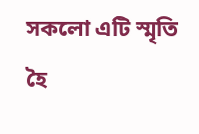সকলো এটি স্মৃতি হৈ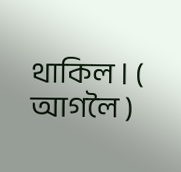থাকিল । ( আগলৈ )